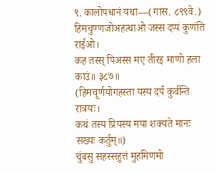९. कालोपधानं यथा—(गास. ८९९वे.)
हिमचुण्णजोअहत्थाओ जस्स दप्पं कुणंति राईओ।
कह तस्स् पिअस्स मए तीरइ माणो हला काउं॥ ३८७॥
(हिमचूर्णयोगहस्ता यस्य दर्पं कुर्वन्ति रात्रयः।
कथं तस्य प्रियस्य मया शक्यते मानः सख्यः कर्तुम्॥)
चुंबसु सहस्सहुत्तं मुहमिणमो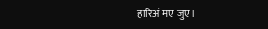हारिअं मए जुए।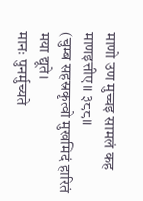माणो उण मुच्चइ सामलं कह माणइत्तीए॥ ३८८॥
(चुम्ब सहस्रकृत्वो मुखमिदं हारितं मया द्यूते।
मानः पुनर्मुच्यते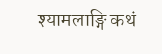श्यामलाङ्गि कथं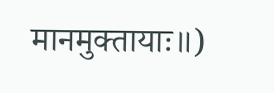मानमुक्तायाः॥)